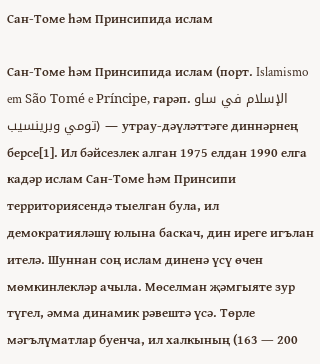Сан-Томе һәм Принсипида ислам

Сан-Томе һәм Принсипида ислам (порт. Islamismo em São Tomé e Príncipe, гарәп. الإسلام في ساو تومي وبرينسيب) ― утрау-дәүләттәге диннәрнең берсе[1]. Ил бәйсезлек алган 1975 елдан 1990 елга кадәр ислам Сан-Томе һәм Принсипи территориясендә тыелган була, ил демократияләшү юлына баскач, дин иреге игълан ителә. Шуннан соң ислам диненә үсү өчен мөмкинлекләр ачыла. Мөселман җәмгыяте зур түгел, әмма динамик рәвештә үсә. Төрле мәгълүматлар буенча, ил халкының (163 ― 200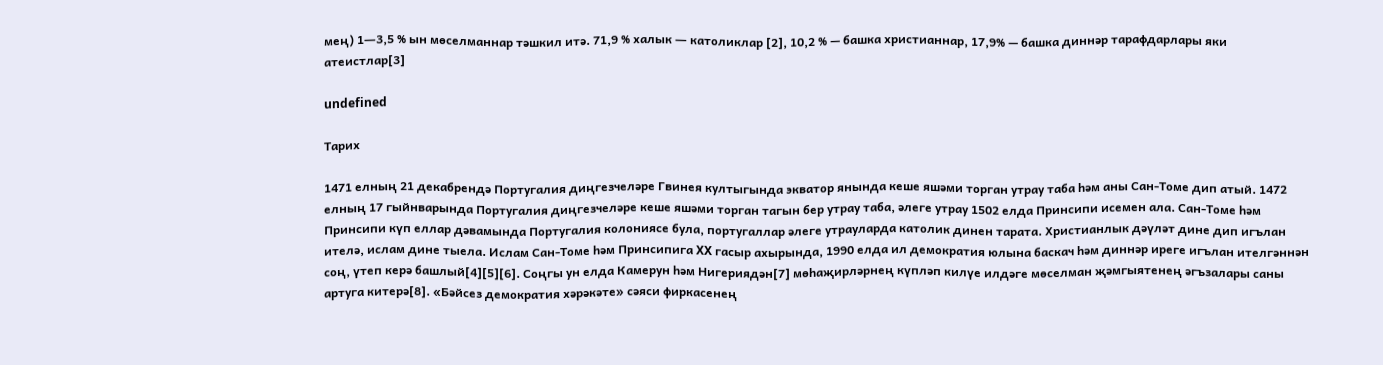мең) 1―3,5 % ын мөселманнар тәшкил итә. 71,9 % халык ― католиклар [2], 10,2 % — башка христианнар, 17,9% — башка диннәр тарафдарлары яки атеистлар[3]

undefined

Тарих

1471 елның 21 декабрендә Португалия диңгезчеләре Гвинея култыгында экватор янында кеше яшәми торган утрау таба һәм аны Сан-Томе дип атый. 1472 елның 17 гыйнварында Португалия диңгезчеләре кеше яшәми торган тагын бер утрау таба, әлеге утрау 1502 елда Принсипи исемен ала. Сан-Томе һәм Принсипи күп еллар дәвамында Португалия колониясе була, португаллар әлеге утрауларда католик динен тарата. Христианлык дәүләт дине дип игълан ителә, ислам дине тыела. Ислам Сан-Томе һәм Принсипига XX гасыр ахырында, 1990 елда ил демократия юлына баскач һәм диннәр иреге игълан ителгәннән соң, үтеп керә башлый[4][5][6]. Соңгы ун елда Камерун һәм Нигериядән[7] мөһаҗирләрнең күпләп килүе илдәге мөселман җәмгыятенең әгъзалары саны артуга китерә[8]. «Бәйсез демократия хәрәкәте» сәяси фиркасенең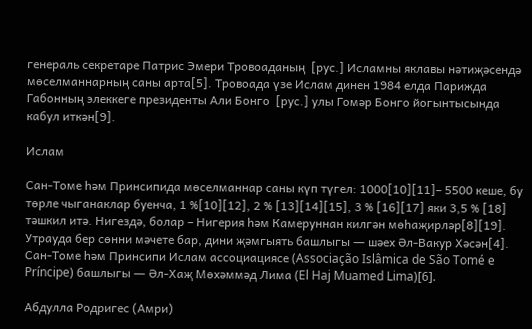генераль секретаре Патрис Эмери Тровоаданың  [рус.] Исламны яклавы нәтиҗәсендә мөселманнарның саны арта[5]. Тровоада үзе Ислам динен 1984 елда Парижда Габонның элеккеге президенты Али Бонго  [рус.] улы Гомәр Бонго йогынтысында кабул иткән[9].

Ислам

Сан-Томе һәм Принсипида мөселманнар саны күп түгел: 1000[10][11]– 5500 кеше, бу төрле чыганаклар буенча, 1 %[10][12], 2 % [13][14][15], 3 % [16][17] яки 3,5 % [18] тәшкил итә. Нигездә, болар – Нигерия һәм Камеруннан килгән мөһаҗирләр[8][19]. Утрауда бер сөнни мәчете бар, дини җәмгыять башлыгы ― шәех Әл-Вакур Хәсән[4]. Сан-Томе һәм Принсипи Ислам ассоциациясе (Associação Islâmica de São Tomé e Príncipe) башлыгы ― Әл-Хаҗ Мөхәммәд Лима (El Haj Muamed Lima)[6].

Абдулла Родригес (Амри)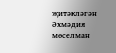җитәкләгән Әхмәдия мөселман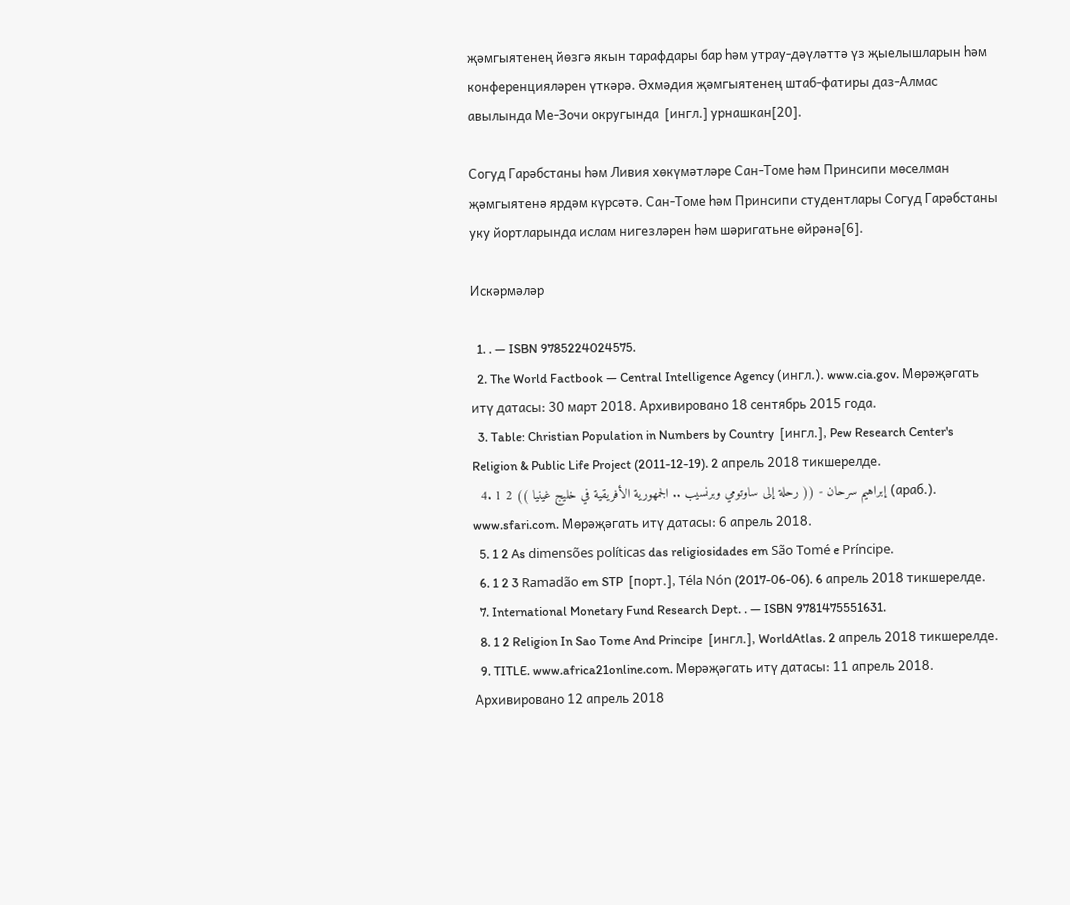җәмгыятенең йөзгә якын тарафдары бар һәм утрау-дәүләттә үз җыелышларын һәм конференцияләрен үткәрә. Әхмәдия җәмгыятенең штаб-фатиры даз-Алмас авылында Ме-Зочи округында  [ингл.] урнашкан[20].

Согуд Гарәбстаны һәм Ливия хөкүмәтләре Сан-Томе һәм Принсипи мөселман җәмгыятенә ярдәм күрсәтә. Сан-Томе һәм Принсипи студентлары Согуд Гарәбстаны уку йортларында ислам нигезләрен һәм шәригатьне өйрәнә[6].

Искәрмәләр

  1. . — ISBN 9785224024575.
  2. The World Factbook — Central Intelligence Agency (ингл.). www.cia.gov. Мөрәҗәгать итү датасы: 30 март 2018. Архивировано 18 сентябрь 2015 года.
  3. Table: Christian Population in Numbers by Country  [ингл.], Pew Research Center's Religion & Public Life Project (2011-12-19). 2 апрель 2018 тикшерелде.
  4. 1 2 (( رحلة إلى ساوتومي وبرنسيب .. الجمهورية الأفريقية في خليج غينيا )) - إبراهيم سرحان (араб.). www.sfari.com. Мөрәҗәгать итү датасы: 6 апрель 2018.
  5. 1 2 As dimensões políticas das religiosidades em São Tomé e Príncipe.
  6. 1 2 3 Ramadão em STP  [порт.], Téla Nón (2017-06-06). 6 апрель 2018 тикшерелде.
  7. International Monetary Fund Research Dept. . — ISBN 9781475551631.
  8. 1 2 Religion In Sao Tome And Principe  [ингл.], WorldAtlas. 2 апрель 2018 тикшерелде.
  9. TITLE. www.africa21online.com. Мөрәҗәгать итү датасы: 11 апрель 2018. Архивировано 12 апрель 2018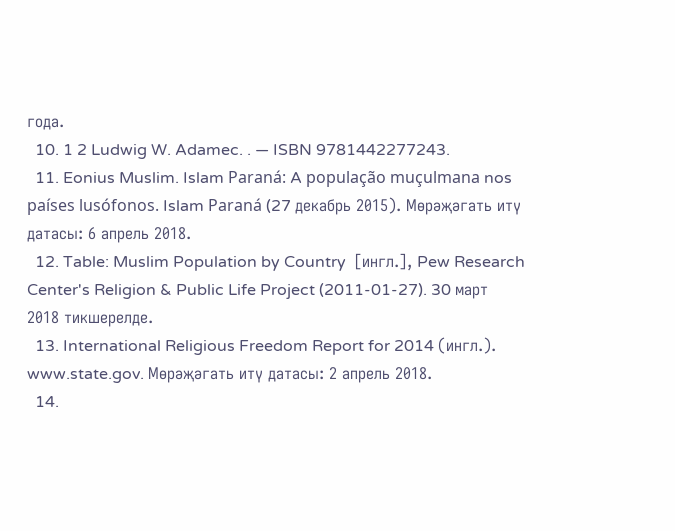года.
  10. 1 2 Ludwig W. Adamec. . — ISBN 9781442277243.
  11. Eonius Muslim. Islam Paraná: A população muçulmana nos países lusófonos. Islam Paraná (27 декабрь 2015). Мөрәҗәгать итү датасы: 6 апрель 2018.
  12. Table: Muslim Population by Country  [ингл.], Pew Research Center's Religion & Public Life Project (2011-01-27). 30 март 2018 тикшерелде.
  13. International Religious Freedom Report for 2014 (ингл.). www.state.gov. Мөрәҗәгать итү датасы: 2 апрель 2018.
  14.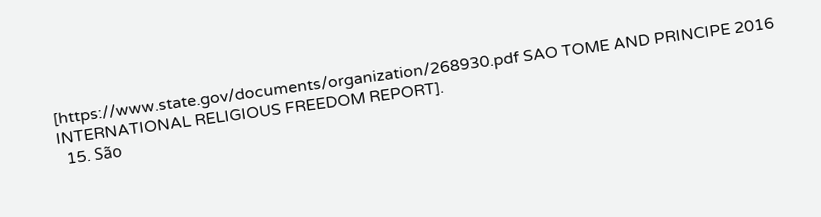[https://www.state.gov/documents/organization/268930.pdf SAO TOME AND PRINCIPE 2016 INTERNATIONAL RELIGIOUS FREEDOM REPORT].
  15. São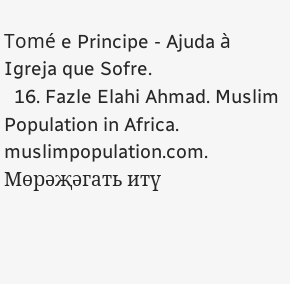Tomé e Principe - Ajuda à Igreja que Sofre.
  16. Fazle Elahi Ahmad. Muslim Population in Africa. muslimpopulation.com. Мөрәҗәгать итү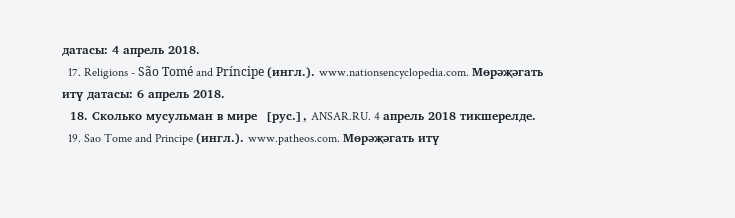датасы: 4 апрель 2018.
  17. Religions - São Tomé and Príncipe (ингл.). www.nationsencyclopedia.com. Мөрәҗәгать итү датасы: 6 апрель 2018.
  18. Сколько мусульман в мире  [рус.], ANSAR.RU. 4 апрель 2018 тикшерелде.
  19. Sao Tome and Principe (ингл.). www.patheos.com. Мөрәҗәгать итү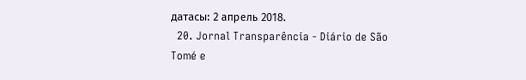датасы: 2 апрель 2018.
  20. Jornal Transparência - Diário de São Tomé e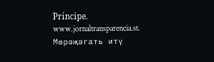Príncipe. www.jornaltransparencia.st. Мөрәҗәгать итү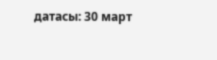датасы: 30 март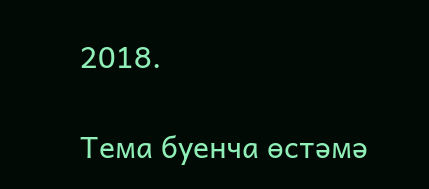2018.

Тема буенча өстәмә